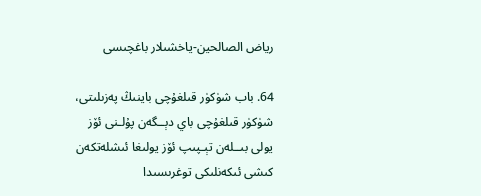رياض الصالحين-ياخشىلار باغچىسى

64. باب شۈكۈر قىلغۇچى باينىڭ پەزىلىتى، شۈكۈر قىلغۇچى باي دېــگەن پۇلـنى ئۆز يولى بىــلەن تېـپىپ ئۆز يولىغا ئىشلەتكەن كىشى ئىكەنلىكى توغرىسىدا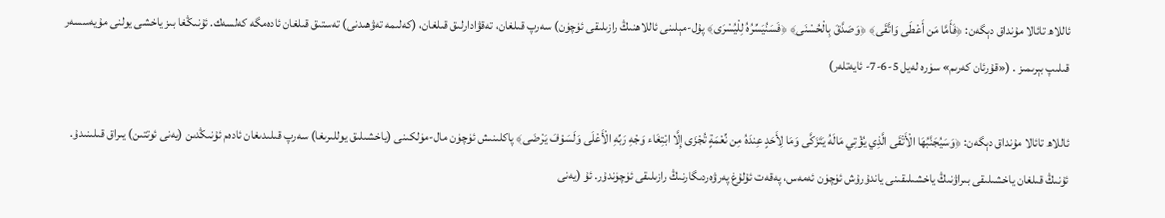ئاللاھ تائالا مۇنداق دېگەن: ﴿فَأَمَّا مَن أَعْطَى وَاتَّقَى﴾ ﴿وَصَدَّقَ بِالْحُسْنَى﴾ ﴿فَسَنُيَسِّرُهُ لِلْيُسْرَى﴾ پۇل-مېلىنى ئاللاھنىڭ رازىلىقى ئۈچۈن) سەرپ قىلغان، تەقۋادارلىق قىلغان، (كەلىمە تەۋھىدنى) تەستىق قىلغان ئادەمگە كەلسەك. ئۇنىڭغا بىز ياخشى يولنى مۇيەسسەر قىلىپ بېرىمىز . («قۇرئان كەرىم» سۈرە لەيل 5-6-7- ئايەتلەر)

ئاللاھ تائالا مۇنداق دېگەن: ﴿وَسَيُجَنَّبُهَا الْأَتْقَى الَّذِي يُؤْتِي مَالَهُ يَتَزَكَّى وَمَا لِأَحَدٍ عِندَهُ مِن نِّعْمَةٍ تُجْزَى إِلَّا ابْتِغَاء وَجْهِ رَبِّهِ الْأَعْلَى وَلَسَوْفَ يَرْضَى﴾ پاكلىنىش ئۈچۈن مال-مۈلكىنى (ياخشىلىق يوللىرىغا) سەرپ قىلىدىغان ئادەم ئۇنىڭدىن (يەنى ئوتتىن) يىراق قىلىنىدۇ. ئۇنىڭ قىلغان ياخشىلىقى بىراۋنىڭ ياخشىلىقىنى ياندۇرۇش ئۈچۈن ئەمەس، پەقەت ئۇلۇغ پەرۋەردىگارنىڭ رازىلىقى ئۈچۈندۇر. ئۇ (يەنى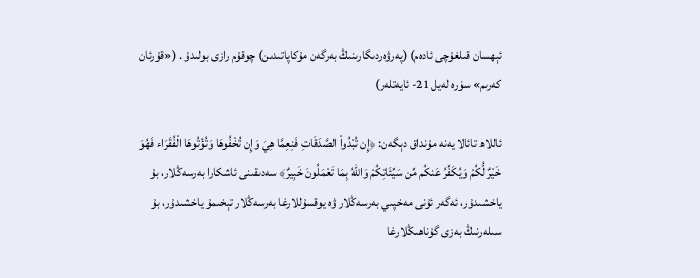ئېھسان قىلغۇچى ئادەم) (پەرۋەردىگارىنىڭ بەرگەن مۇكاپاتىدىن) چوقۇم رازى بولىدۇ . («قۇرئان كەرىم» سۈرە لەيل 21- ئايەتلەر)

ئاللاھ تائالا يەنە مۇنداق دېگەن: ﴿إِن تُبْدُواْ الصَّدَقَاتِ فَنِعِمَّا هِيَ وَإِن تُخْفُوهَا وَتُؤْتُوهَا الْفُقَرَاء فَهُوَ خَيْرٌ لُّكُمْ وَيُكَفِّرُ عَنكُم مِّن سَيِّئَاتِكُمْ وَاللّهُ بِمَا تَعْمَلُونَ خَبِيرٌ﴾ سەدىقىنى ئاشكارا بەرسەڭلار، بۇ ياخشىدۇر، ئەگەر ئۇنى مەخپىي بەرسەڭلار ۋە يوقسۇللارغا بەرسەڭلار تېخىمۇ ياخشىدۇر، بۇ سىلەرنىڭ بەزى گۇناھىڭلارغا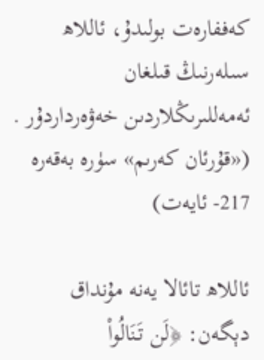كەففارەت بولىدۇ، ئاللاھ سىلەرنىڭ قىلغان ئەمەللىرىڭلاردىن خەۋەرداردۇر . («قۇرئان كەرىم» سۈرە بەقەرە 217- ئايەت)

ئاللاھ تائالا يەنە مۇنداق دېگەن: ﴿لَن تَنَالُواْ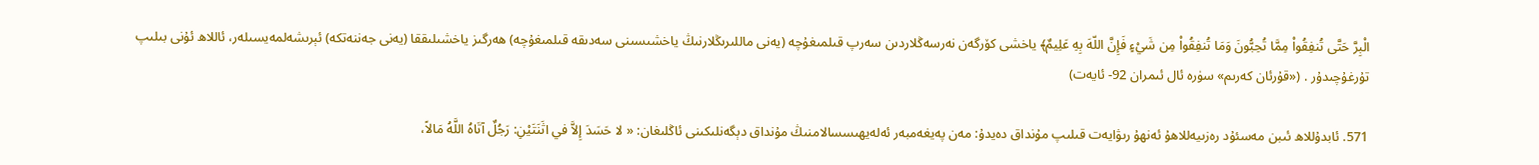الْبِرَّ حَتَّى تُنفِقُواْ مِمَّا تُحِبُّونَ وَمَا تُنفِقُواْ مِن شَيْءٍ فَإِنَّ اللّهَ بِهِ عَلِيمٌ﴾ ياخشى كۆرگەن نەرسەڭلاردىن سەرپ قىلمىغۇچە (يەنى ماللىرىڭلارنىڭ ياخشىسىنى سەدىقە قىلمىغۇچە) ھەرگىز ياخشىلىققا (يەنى جەننەتكە) ئېرىشەلمەيسىلەر، ئاللاھ ئۇنى بىلىپ تۇرغۇچىدۇر . («قۇرئان كەرىم» سۈرە ئال ئىمران 92- ئايەت)

571. ئابدۇللاھ ئىبن مەسئۇد رەزىيەللاھۇ ئەنھۇ رىۋايەت قىلىپ مۇنداق دەيدۇ: مەن پەيغەمبەر ئەلەيھىسسالامنىڭ مۇنداق دېگەنلىكىنى ئاڭلىغان: « لا حَسَدَ إِلاَّ في اثَنَتَيْنِ: رَجُلٌ آتَاهُ اللَّهُ مَالاً،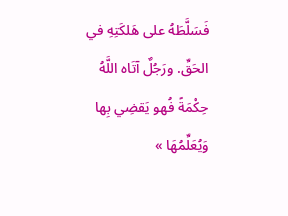فَسَلَّطَهُ على هَلكَتِهِ في الحَقِّ. ورَجُلٌ آتَاه اللَّهُ حِكْمَةً فُهو يَقضِي بِها وَيُعَلِّمُهَا »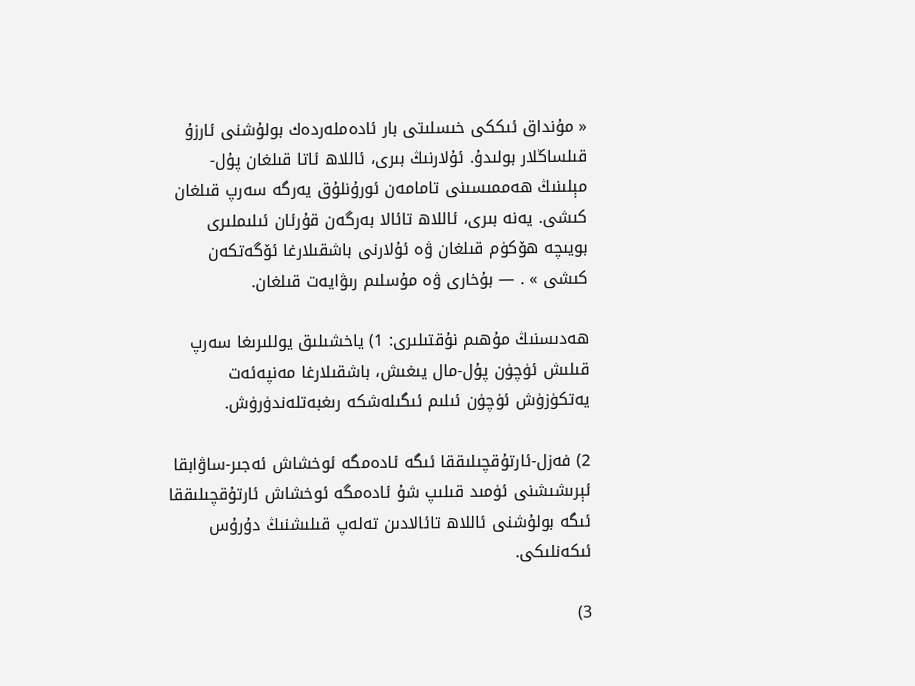« مۇنداق ئىككى خىسلىتى بار ئادەملەردەك بولۇشنى ئارزۇ قىلساڭلار بولىدۇ. ئۇلارنىڭ بىرى، ئاللاھ ئاتا قىلغان پۇل-مېلىنىڭ ھەممىسىنى تامامەن ئورۇنلۇق يەرگە سەرپ قىلغان كىشى. يەنە بىرى، ئاللاھ تائالا بەرگەن قۇرئان ئىلىملىرى بويىچە ھۆكۈم قىلغان ۋە ئۇلارنى باشقىلارغا ئۆگەتكەن كىشى » . ― بۇخارى ۋە مۇسلىم رىۋايەت قىلغان.

ھەدىسنىڭ مۇھىم نۇقتىلىرى: 1) ياخشىلىق يوللىرىغا سەرپ قىلىش ئۈچۈن پۇل-مال يىغىش، باشقىلارغا مەنپەئەت يەتكۈزۈش ئۈچۈن ئىلىم ئىگىلەشكە رىغبەتلەندۈرۈش.

2) فەزل-ئارتۇقچىلىققا ئىگە ئادەمگە ئوخشاش ئەجىر-ساۋابقا ئېرىشىشنى ئۈمىد قىلىپ شۇ ئادەمگە ئوخشاش ئارتۇقچىلىققا ئىگە بولۇشنى ئاللاھ تائالادىن تەلەپ قىلىشنىڭ دۇرۇس ئىكەنلىكى.

3)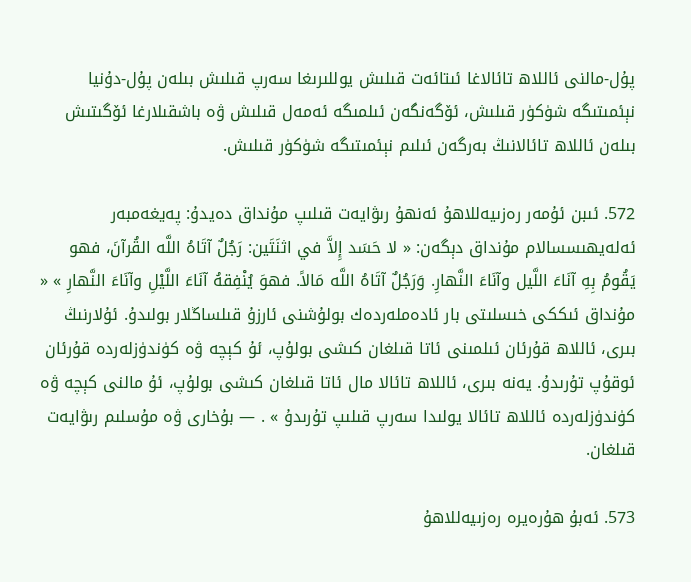پۇل-مالنى ئاللاھ تائالاغا ئىتائەت قىلىش يوللىرىغا سەرپ قىلىش بىلەن پۇل-دۇنيا نېئمىتىگە شۈكۈر قىلىش، ئۆگەنگەن ئىلمىگە ئەمەل قىلىش ۋە باشقىلارغا ئۆگىتىش بىلەن ئاللاھ تائالانىڭ بەرگەن ئىلىم نېئمىتىگە شۈكۈر قىلىش.

572. ئىبن ئۇمەر رەزىيەللاھۇ ئەنھۇ رىۋايەت قىلىپ مۇنداق دەيدۇ: پەيغەمبەر ئەلەيھىسسالام مۇنداق دېگەن: « لا حَسَد إِلاَّ في اثنَتَين: رَجُلٌ آتَاهُ اللَّه القُرآنَ، فهو يَقُومُ بِهِ آنَاءَ اللَّيل وآنَاءَ النَّهارِ. وَرَجُلٌ آتَاهُ اللَّه مَالاً. فهوَ يُنْفِقهُ آنَاءَ اللَّيْلِ وآنَاءَ النَّهارِ » « مۇنداق ئىككى خىسلىتى بار ئادەملەردەك بولۇشنى ئارزۇ قىلساڭلار بولىدۇ. ئۇلارنىڭ بىرى، ئاللاھ قۇرئان ئىلمىنى ئاتا قىلغان كىشى بولۇپ، ئۇ كېچە ۋە كۈندۈزلەردە قۇرئان ئوقۇپ تۇرىدۇ. يەنە بىرى، ئاللاھ تائالا مال ئاتا قىلغان كىشى بولۇپ، ئۇ مالنى كېچە ۋە كۈندۈزلەردە ئاللاھ تائالا يولىدا سەرپ قىلىپ تۇرىدۇ » . ― بۇخارى ۋە مۇسلىم رىۋايەت قىلغان.

573. ئەبۇ ھۇرەيرە رەزىيەللاھۇ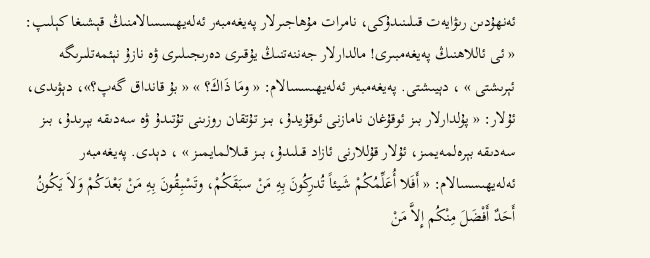ئەنھۇدىن رىۋايەت قىلىنىدۇكى، نامرات مۇھاجىرلار پەيغەمبەر ئەلەيھىسسالامنىڭ قېشىغا كېلىپ: « ئى ئاللاھنىڭ پەيغەمبىرى! مالدارلار جەننەتنىڭ يۇقىرى دەرىجىلىرى ۋە نازۇ نېئمەتلىرىگە ئېرىشتى » ، دېيىشتى. پەيغەمبەر ئەلەيھىسسالام: « ومَا ذَاكَ؟ » « بۇ قانداق گەپ؟»، دېۋىدى، ئۇلار: « پۇلدارلار بىز ئوقۇغان نامازنى ئوقۇيدۇ، بىز تۇتقان روزىنى تۇتىدۇ ۋە سەدىقە بېرىدۇ، بىز سەدىقە بېرەلمەيمىز، ئۇلار قۇللارنى ئازاد قىلىدۇ، بىز قىلالمايمىز » ، دېدى. پەيغەمبەر ئەلەيھىسسالام: « أَفَلا أُعَلِّمُكُمْ شَيئاً تُدرِكُونَ بِهِ مَنْ سبَقَكُمْ، وتَسْبِقُونَ بِهِ مَنْ بَعْدَكُمْ وَلاَ يَكُونُ أَحَدٌ أَفْضَلَ مِنْكُم إِلاَّ مَنْ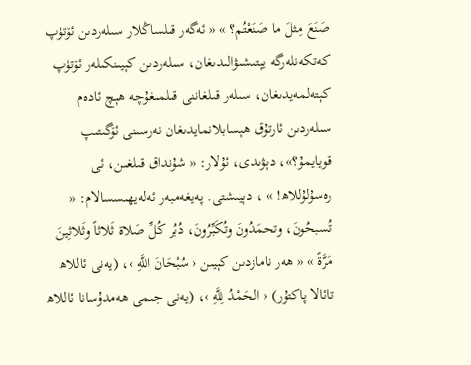صَنَعَ مِثلَ ما صَنَعْتُم؟ » « ئەگەر قىلساڭلار سىلەردىن ئۆتۈپ كەتكەنلەرگە يېتىشىۋالىدىغان، سىلەردىن كېيىنكىلەر ئۆتۈپ كېتەلمەيدىغان، سىلەر قىلغاننى قىلمىغۇچە ھېچ ئادەم سىلەردىن ئارتۇق ھېسابلانمايدىغان نەرسىنى ئۆگىتىپ قويايمۇ؟»، دېۋىدى، ئۇلار: « شۇنداق قىلغىن، ئى رەسۇلۇللاھ! » ، دېيىشتى. پەيغەمبەر ئەلەيھىسسالام: « تُسبحُونَ، وتحمَدُونَ وتُكَبِّرُونَ، دُبُر كُلِّ صَلاة ثَلاثاً وثَلاثِينَ مَرَّةً » « ھەر نامازدىن كېيىن ‹ سُبْحَانَ اللَّهِ ›، (يەنى ئاللاھ تائالا پاكتۇر) ‹ الحَمْدُ لِلَّهِ ›، (يەنى جىمى ھەمدۇسانا ئاللاھ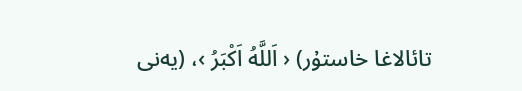تائالاغا خاستۇر) ‹ اَللَّهُ اَكْبَرُ ›، (يەنى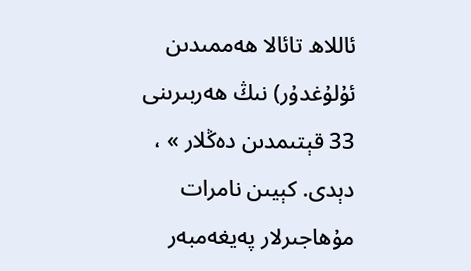ئاللاھ تائالا ھەممىدىن ئۇلۇغدۇر) نىڭ ھەربىرىنى 33 قېتىمدىن دەڭلار » ، دېدى. كېيىن نامرات مۇھاجىرلار پەيغەمبەر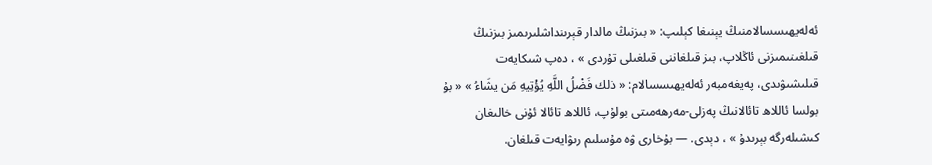ئەلەيھىسسالامنىڭ يېنىغا كېلىپ: « بىزنىڭ مالدار قېرىنداشلىرىمىز بىزنىڭ قىلغىنىمىزنى ئاڭلاپ، بىز قىلغاننى قىلغىلى تۇردى » ، دەپ شىكايەت قىلىشىۋىدى، پەيغەمبەر ئەلەيھىسسالام: « ذلك فَضْلُ اللَّهِ يُؤْتِيهِ مَن يشَاءُ » « بۇ بولسا ئاللاھ تائالانىڭ پەزلى-مەرھەمىتى بولۇپ، ئاللاھ تائالا ئۇنى خالىغان كىشىلەرگە بېرىدۇ » ، دېدى. ― بۇخارى ۋە مۇسلىم رىۋايەت قىلغان.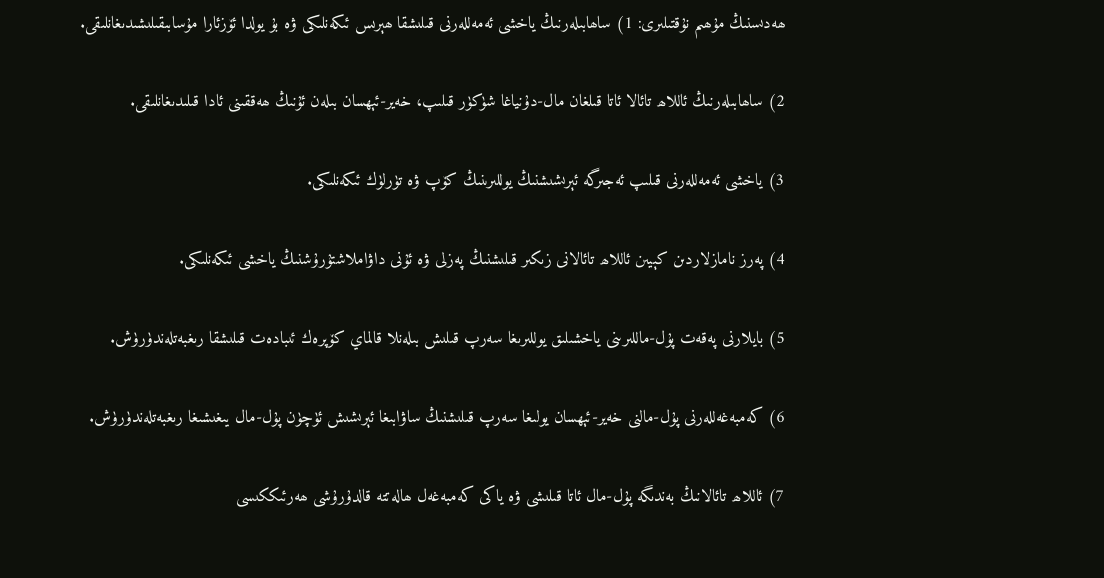ھەدىسنىڭ مۇھىم نۇقتىلىرى: 1) ساھابىلەرنىڭ ياخشى ئەمەللەرنى قىلىشقا ھېرىس ئىكەنلىكى ۋە بۇ يولدا ئۆزئارا مۇسابىقىلىشىدىغانلىقى.

2) ساھابىلەرنىڭ ئاللاھ تائالا ئاتا قىلغان مال-دۇنياغا شۈكۈر قىلىپ، خەير-ئېھسان بىلەن ئۇنىڭ ھەققىنى ئادا قىلىدىغانلىقى.

3) ياخشى ئەمەللەرنى قىلىپ ئەجىرگە ئېرىشىشنىڭ يوللىرىنىڭ كۆپ ۋە تۈرلۈك ئىكەنلىكى.

4) پەرز نامازلاردىن كېيىن ئاللاھ تائالانى زىكىر قىلىشنىڭ پەزلى ۋە ئۇنى داۋاملاشتۇرۇشنىڭ ياخشى ئىكەنلىكى.

5) بايلارنى پەقەت پۇل-ماللىرىنى ياخشىلىق يوللىرىغا سەرپ قىلىش بىلەنلا قالماي كۆپرەك ئىبادەت قىلىشقا رىغبەتلەندۈرۈش.

6) كەمبەغەللەرنى پۇل-مالنى خەير-ئېھسان يولىغا سەرپ قىلىشنىڭ ساۋابىغا ئېرىشىش ئۈچۈن پۇل-مال يىغىشىغا رىغبەتلەندۈرۈش.

7) ئاللاھ تائالانىڭ بەندىگە پۇل-مال ئاتا قىلىشى ۋە ياكى كەمبەغەل ھالەتتە قالدۇرۇشى ھەرئىككىسى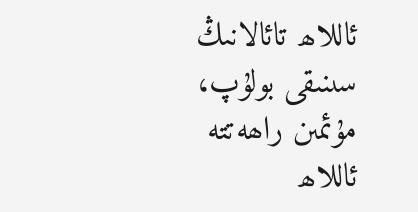ئاللاھ تائالانىڭ سىنىقى بولۇپ، مۇئمىن راھەتتە ئاللاھ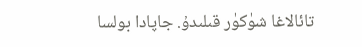تائالاغا شۈكۈر قىلىدۇ. جاپادا بولسا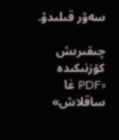سەۋر قىلىدۇ.

چىقىرىش كۆزنىكىدە «PDF غا ساقلاش»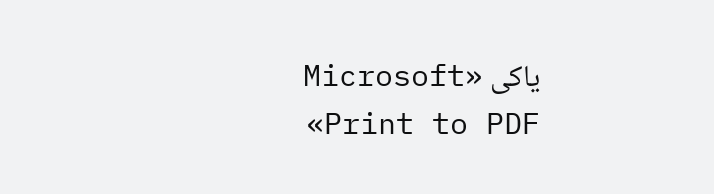ياكى «Microsoft Print to PDF»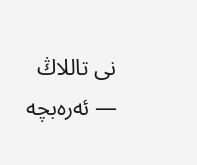نى تاللاڭ — ئەرەبچە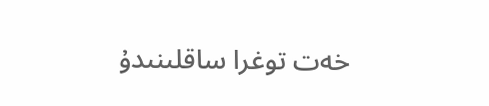خەت توغرا ساقلىنىدۇ